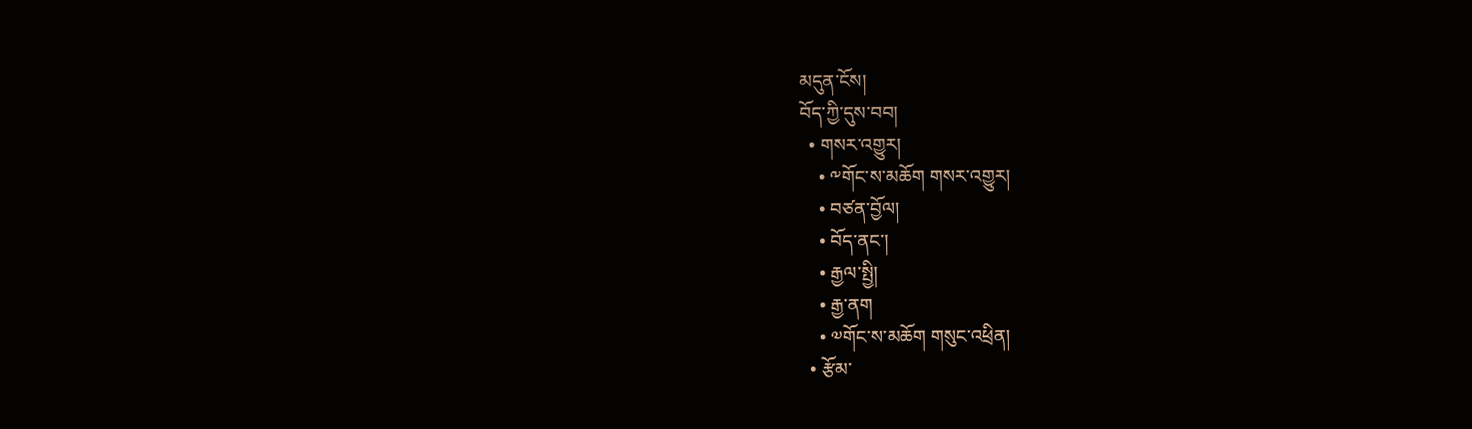མདུན་ངོས།
བོད་ཀྱི་དུས་བབ།
  • གསར་འགྱུར།
    • ༸གོང་ས་མཆོག གསར་འགྱུར།
    • བཙན་བྱོལ།
    • བོད་ནང་།
    • རྒྱལ་སྤྱི།
    • རྒྱ་ནག
    • ༧གོང་ས་མཆོག གསུང་འཕྲིན།
  • རྩོམ་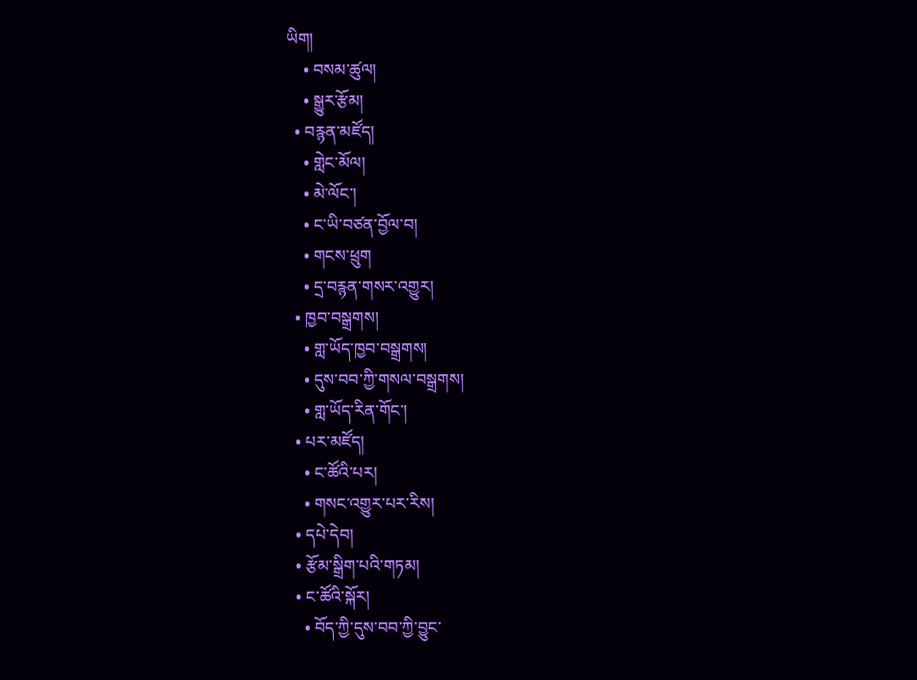ཡིག།
    • བསམ་ཚུལ།
    • སྒྱུར་རྩོམ།
  • བརྙན་མཛོད།
    • གླེང་མོལ།
    • མེ་ལོང་།
    • ང་ཡི་བཙན་བྱོལ་བ།
    • གངས་ཕྲུག
    • དྲ་བརྙན་གསར་འགྱུར།
  • ཁྱབ་བསྒྲགས།
    • གླ་ཡོད་ཁྱབ་བསྒྲགས།
    • དུས་བབ་ཀྱི་གསལ་བསྒྲགས།
    • གླ་ཡོད་རིན་གོང་།
  • པར་མཛོད།
    • ང་ཚོའི་པར།
    • གསང་འགྱུར་པར་རིས།
  • དཔེ་དེབ།
  • རྩོམ་སྒྲིག་པའི་གཏམ།
  • ང་ཚོའི་སྐོར།
    • བོད་ཀྱི་དུས་བབ་ཀྱི་བྱུང་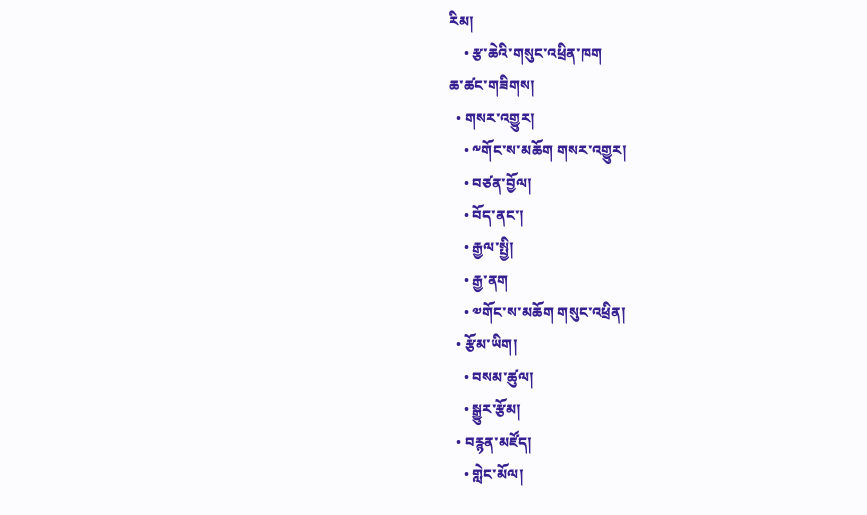རིམ།
    • རྩ་ཆེའི་གསུང་འཕྲིན་ཁག
ཆ་ཚང་གཟིགས།
  • གསར་འགྱུར།
    • ༸གོང་ས་མཆོག གསར་འགྱུར།
    • བཙན་བྱོལ།
    • བོད་ནང་།
    • རྒྱལ་སྤྱི།
    • རྒྱ་ནག
    • ༧གོང་ས་མཆོག གསུང་འཕྲིན།
  • རྩོམ་ཡིག།
    • བསམ་ཚུལ།
    • སྒྱུར་རྩོམ།
  • བརྙན་མཛོད།
    • གླེང་མོལ།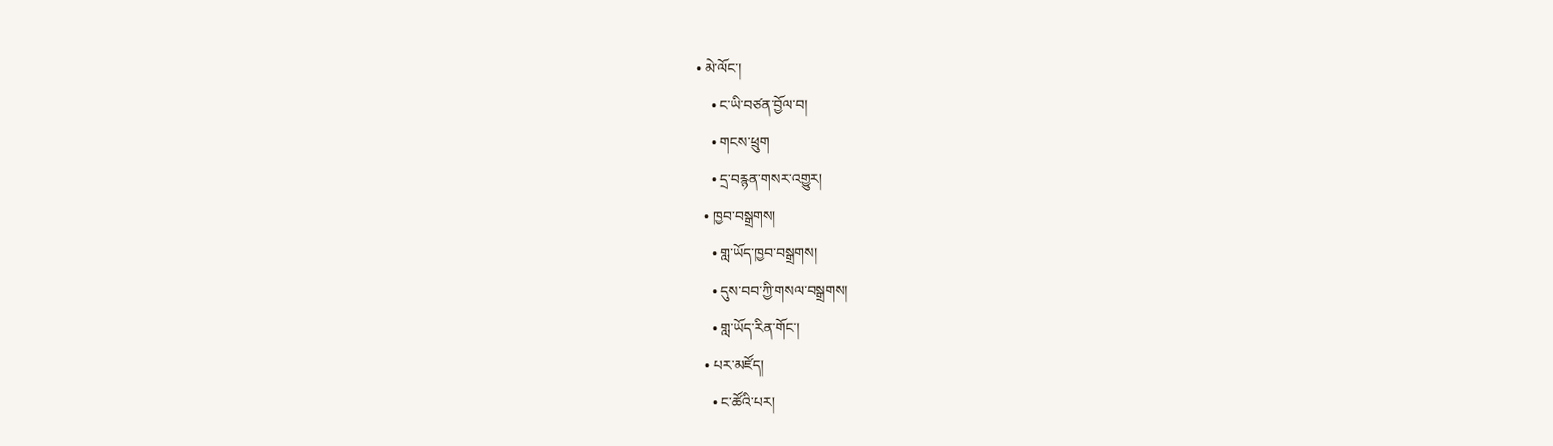• མེ་ལོང་།
    • ང་ཡི་བཙན་བྱོལ་བ།
    • གངས་ཕྲུག
    • དྲ་བརྙན་གསར་འགྱུར།
  • ཁྱབ་བསྒྲགས།
    • གླ་ཡོད་ཁྱབ་བསྒྲགས།
    • དུས་བབ་ཀྱི་གསལ་བསྒྲགས།
    • གླ་ཡོད་རིན་གོང་།
  • པར་མཛོད།
    • ང་ཚོའི་པར།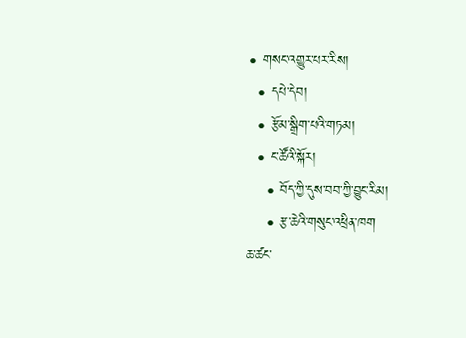• གསང་འགྱུར་པར་རིས།
  • དཔེ་དེབ།
  • རྩོམ་སྒྲིག་པའི་གཏམ།
  • ང་ཚོའི་སྐོར།
    • བོད་ཀྱི་དུས་བབ་ཀྱི་བྱུང་རིམ།
    • རྩ་ཆེའི་གསུང་འཕྲིན་ཁག
ཆ་ཚང་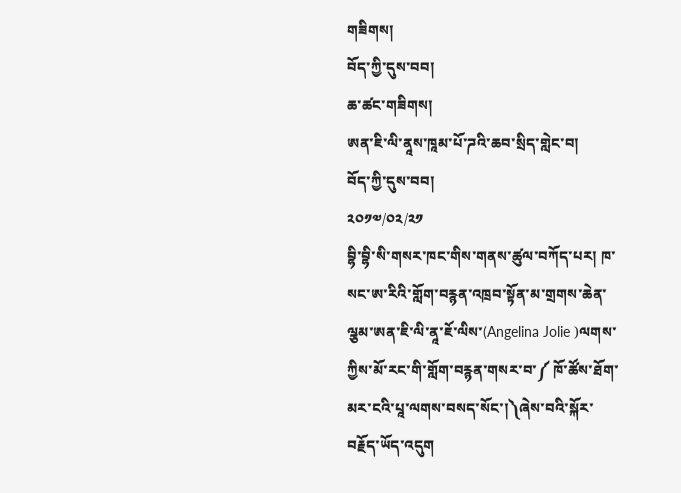གཟིགས།
བོད་ཀྱི་དུས་བབ།
ཆ་ཚང་གཟིགས།
ཨན་ཇི་ལི་ནཱས་ཁཱམ་པོ་ཌའི་ཆབ་སྲིད་གླེང་བ།
བོད་ཀྱི་དུས་བབ།
༢༠༡༧/༠༢/༢༡
བྷི་བྷི་སི་གསར་ཁང་གིས་གནས་ཚུལ་བཀོད་པར། ཁ་སང་ཨ་རིའི་གློག་བརྙན་འཁྲབ་སྟོན་མ་གྲགས་ཆེན་ལྕམ་ཨན་ཇི་ལི་ནཱ་ཇོ་ལིས་(Angelina Jolie )ལགས་ཀྱིས་མོ་རང་གི་གློག་བརྙན་གསར་བ་༼ ཁོ་ཚོས་ཐོག་མར་ངའི་པཱ་ལགས་བསད་སོང་།༽ཞེས་བའི་སྐོར་བརྗོད་ཡོད་འདུག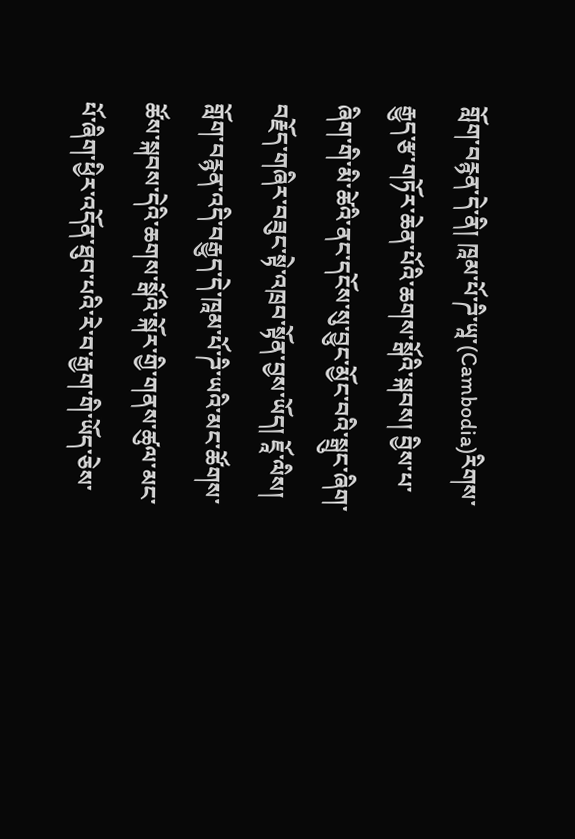གློག་བརྙན་དེ་ནི། ཁཱམ་པོ་ཌི་ཡཱ་(Cambodia)རིགས་རྒྱུད་རྩ་གཏོར་ཆེན་པོའི་ཆགས་སྒོའི་སྐབས། བྱིས་པ་ཞིག་གི་མི་ཚེའི་ནང་དངོས་སུ་བྱུང་མྱོང་བའི་སྒྲུང་ཞིག་བརྗོད་གཞིར་བཟུང་སྟེ་འཁྲབ་སྟོན་བྱས་ཡོད། ཇཱོ་ལིས། གློག་བརྙན་འདི་བརྒྱུད་དེ་ཁཱམ་པོ་ཌི་ཡའི་མང་ཚོགས་ཚོས་སྐབས་དེའི་ཆགས་སྒོའི་སྐོར་གྱི་གནས་ཚུལ་མང་པོ་ཞིག་ཕྱིར་འདོན་ཐུབ་པའི་རེ་བ་རྒྱག་གི་ཡོད་ཅེས་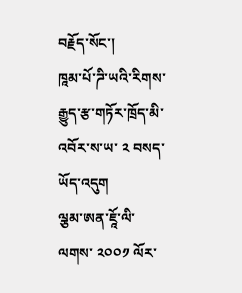བརྗོད་སོང་།
ཁཱམ་པོ་ཌི་ཡའི་རིགས་རྒྱུད་རྩ་གཏོར་ཁྲོད་མི་འབོར་ས་ཡ་ ༢ བསད་ཡོད་འདུག
ལྕམ་ཨན་ཇཱོ་ལི་ལགས་ ༢༠༠༡ ལོར་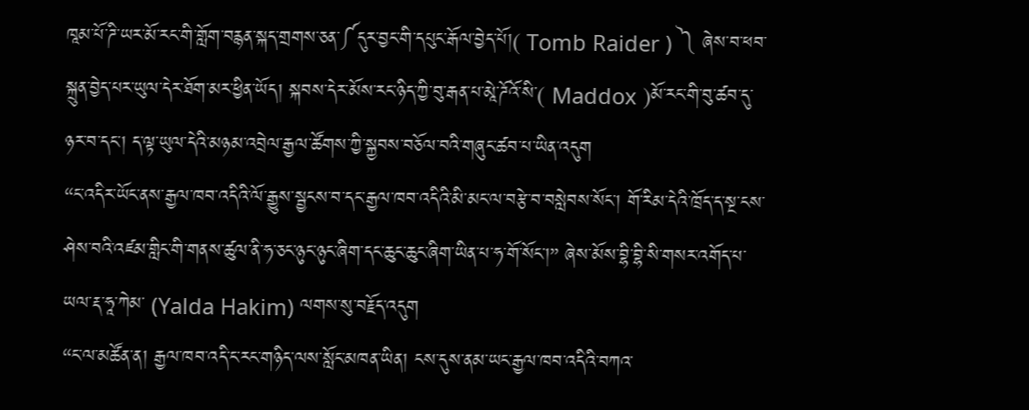ཁཱམ་པོ་ཌི་ཡར་མོ་རང་གི་གློག་བརྙན་སྐད་གྲགས་ཅན་༼དུར་བྱང་གི་དཔུང་རྒོལ་བྱེད་པོ།( Tomb Raider ) ༽ ཞེས་བ་ཕབ་སྐྲུན་བྱེད་པར་ཡུལ་དེར་ཐོག་མར་ཕྱིན་ཡོད། སྐབས་དེར་མོས་རང་ཉིད་ཀྱི་བུ་རྒན་པ་མཱེ་ཌོའོ་སི་( Maddox )མོ་རང་གི་བུ་ཚབ་དུ་ཉར་བ་དང་། ད་ལྟ་ཡུལ་དེའི་མཉམ་འབྲེལ་རྒྱལ་ཚོགས་ཀྱི་སྐྱབས་བཅོལ་བའི་གཞུང་ཚབ་པ་ཡིན་འདུག
“ང་འདིར་ཡོང་ནས་རྒྱལ་ཁབ་འདིའི་ལོ་རྒྱུས་སྦྱངས་བ་དང་རྒྱལ་ཁབ་འདིའི་མི་མང་ལ་བརྩེ་བ་བསླེབས་སོང་། གོ་རིམ་དེའི་ཁྲོད་ད་སྔ་ངས་ཤེས་བའི་འཛམ་གླིང་གི་གནས་ཚུལ་ནི་ཧ་ཅང་ཉུང་ཉུང་ཞིག་དང་ཆུང་ཆུང་ཞིག་ཡིན་པ་ཧ་གོ་སོང་།” ཞེས་མོས་བྷི་བྷི་སི་གསར་འགོད་པ་ཡལ་རྡ་ཧཱ་ཀེམ་ (Yalda Hakim) ལགས་སུ་བརྗོད་འདུག
“ང་ལ་མཚོན་ན། རྒྱལ་ཁབ་འདི་ང་རང་གཉིད་ལས་སློང་མཁན་ཡིན། ངས་དུས་ནམ་ཡང་རྒྱལ་ཁབ་འདིའི་བཀའ་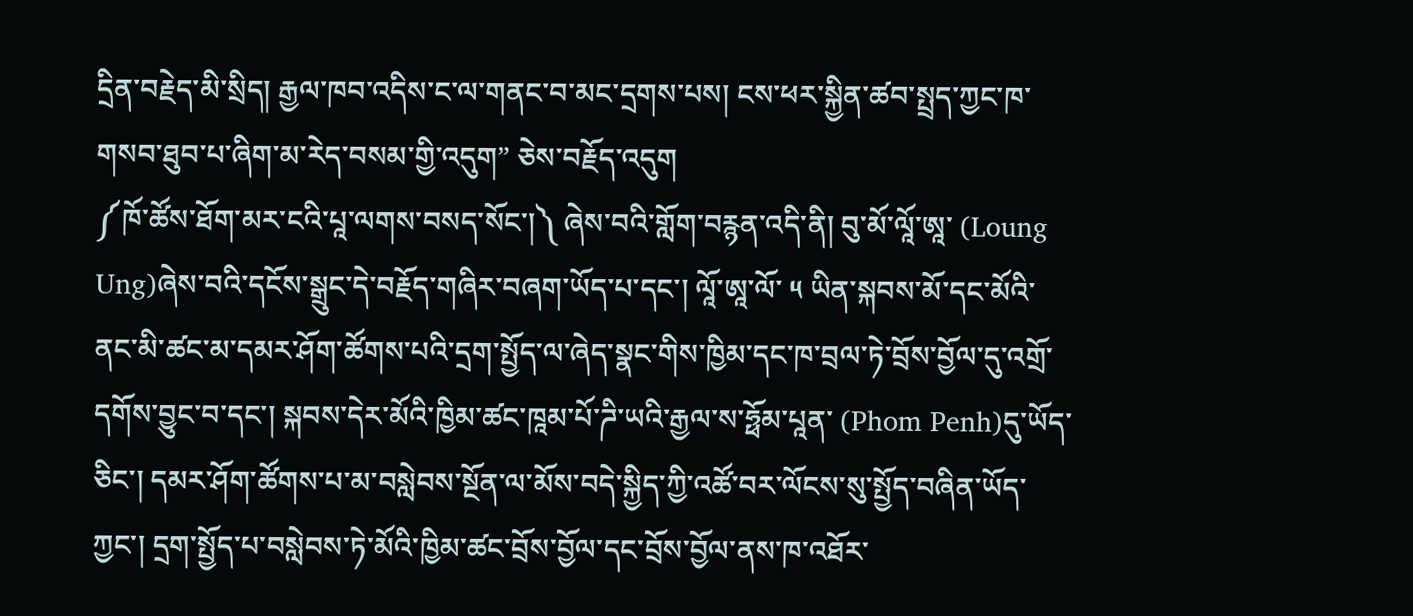དྲིན་བརྗེད་མི་སྲིད། རྒྱལ་ཁབ་འདིས་ང་ལ་གནང་བ་མང་དྲགས་པས། ངས་ཕར་སྐྱིན་ཚབ་སྤྲད་ཀྱང་ཁ་གསབ་ཐུབ་པ་ཞིག་མ་རེད་བསམ་གྱི་འདུག” ཅེས་བརྗོད་འདུག
༼ཁོ་ཚོས་ཐོག་མར་ངའི་པཱ་ལགས་བསད་སོང་།༽ ཞེས་བའི་གློག་བརྙན་འདི་ནི། བུ་མོ་ལཱོ་ཨཱ་ (Loung Ung)ཞེས་བའི་དངོས་སྒྲུང་དེ་བརྗོད་གཞིར་བཞག་ཡོད་པ་དང་། ལཱོ་ཨཱ་ལོ་ ༥ ཡིན་སྐབས་མོ་དང་མོའི་ནང་མི་ཚང་མ་དམར་ཤོག་ཚོགས་པའི་དྲག་སྤྱོད་ལ་ཞེད་སྣང་གིས་ཁྱིམ་དང་ཁ་བྲལ་ཏེ་བྲོས་བྱོལ་དུ་འགྲོ་དགོས་བྱུང་བ་དང་། སྐབས་དེར་མོའི་ཁྱིམ་ཚང་ཁཱམ་པོ་ཌི་ཡའི་རྒྱལ་ས་ཧྥོམ་པཱན་ (Phom Penh)དུ་ཡོད་ཅིང་། དམར་ཤོག་ཚོགས་པ་མ་བསླེབས་སྔོན་ལ་མོས་བདེ་སྐྱིད་ཀྱི་འཚོ་བར་ལོངས་སུ་སྤྱོད་བཞིན་ཡོད་ཀྱང་། དྲག་སྤྱོད་པ་བསླེབས་ཏེ་མོའི་ཁྱིམ་ཚང་བྲོས་བྱོལ་དང་བྲོས་བྱོལ་ནས་ཁ་འཐོར་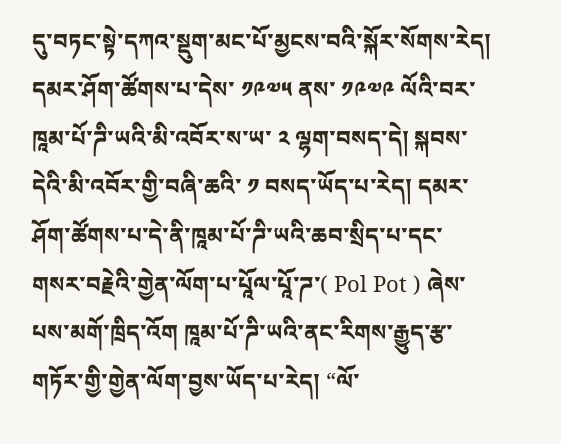དུ་བཏང་སྟེ་དཀའ་སྡུག་མང་པོ་མྱངས་བའི་སྐོར་སོགས་རེད།
དམར་ཤོག་ཚོགས་པ་དེས་ ༡༩༧༥ ནས་ ༡༩༧༩ ལོའི་བར་ཁཱམ་པོ་ཌི་ཡའི་མི་འབོར་ས་ཡ་ ༢ ལྷག་བསད་དེ། སྐབས་དེའི་མི་འབོར་གྱི་བཞི་ཆའི་ ༡ བསད་ཡོད་པ་རེད། དམར་ཤོག་ཚོགས་པ་དེ་ནི་ཁཱམ་པོ་ཌི་ཡའི་ཆབ་སྲིད་པ་དང་གསར་བརྗེའི་གྱེན་ལོག་པ་པཱོལ་པཱོ་ཌ་( Pol Pot ) ཞེས་པས་མགོ་ཁྲིད་འོག ཁཱམ་པོ་ཌི་ཡའི་ནང་རིགས་རྒྱུད་རྩ་གཏོར་གྱི་གྱེན་ལོག་བྱས་ཡོད་པ་རེད། “ལོ་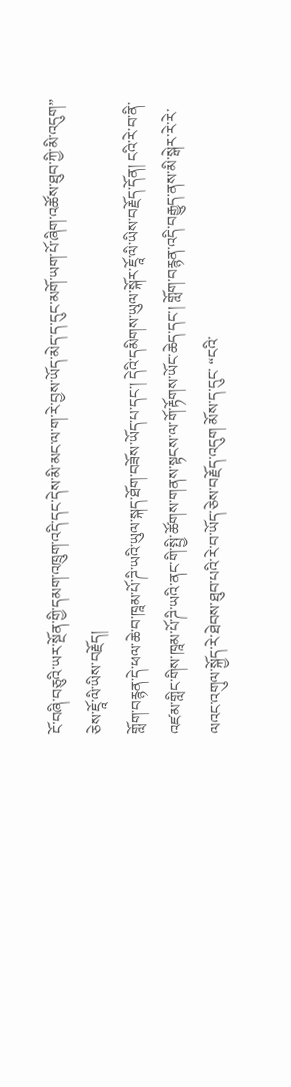ངོ་བཞི་བཅུའི་ཡར་སྔོན་གྱི་དམག་འཁྲུག་འདི་དང་དེས་མི་མང་ལ་ག་རེ་བྱས་ཡོད་མེད་ད་དུང་མགོ་ཡག་པོ་ཞིག་འཚོས་ཐུབ་ཀྱི་མི་འདུག” ཅེས་ཇཱོ་ལི་ཡིས་བརྗོད།
གློག་བརྙན་དེ་ཕལ་ཆེ་བ་ཁཱམ་པོ་ཌི་ཡའི་ཡུལ་སྐད་ཐོག་བཟོས་ཡོད་པ་དང་། དེའི་དམིགས་ཡུལ་སྐོར་ཇཱོ་ལི་ཡིས་བརྗོད་དོན། ངའི་རེ་བ་ནི་འཛམ་གླིང་གིས་ཁཱམ་པོ་ཌི་ཡའི་ནང་གི་སྤྱི་ཚོགས་གནས་སྟངས་ལ་གོ་རྟོགས་ཡོང་ཆེད་དང་། གློག་བརྙན་འདི་བརྒྱུད་ནས་མི་སྒེར་རེ་རེ་ལའང་འགུལ་སྐྱོད་རེ་ཐེབས་ཐུབ་པའི་རེ་བ་ཡོད་ཅེས་བརྗོད་འདུག མོས་ད་དུང་ “ངའི་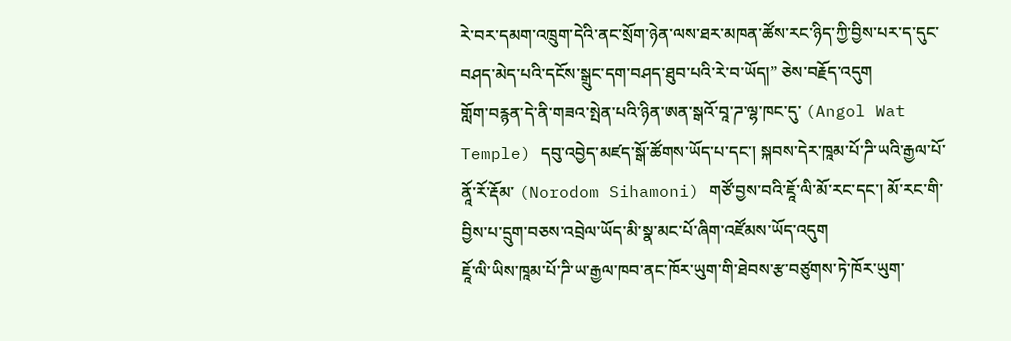རེ་བར་དམག་འཁྲུག་དེའི་ནང་སྲོག་ཉེན་ལས་ཐར་མཁན་ཚོས་རང་ཉིད་ཀྱི་བྱིས་པར་ད་དུང་བཤད་མེད་པའི་དངོས་སྒྲུང་དག་བཤད་ཐུབ་པའི་རེ་བ་ཡོད།” ཅེས་བརྗོད་འདུག
གློག་བརྙན་དེ་ནི་གཟའ་སྤེན་པའི་ཉིན་ཨན་སྒའོ་བཱ་ཌ་ལྷ་ཁང་དུ་ (Angol Wat Temple) དབུ་འབྱེད་མཛད་སྒོ་ཚོགས་ཡོད་པ་དང་། སྐབས་དེར་ཁཱམ་པོ་ཌི་ཡའི་རྒྱལ་པོ་ནཱོ་རོ་རྡོམ་ (Norodom Sihamoni) གཙོ་བྱས་བའི་ཇཱོ་ལི་མོ་རང་དང་། མོ་རང་གི་བྱིས་པ་དྲུག་བཅས་འབྲེལ་ཡོད་མི་སྣ་མང་པོ་ཞིག་འཛོམས་ཡོད་འདུག
ཇཱོ་ལི་ཡིས་ཁཱམ་པོ་ཌི་ཡ་རྒྱལ་ཁབ་ནང་ཁོར་ཡུག་གི་ཐེབས་རྩ་བཙུགས་ཏེ་ཁོར་ཡུག་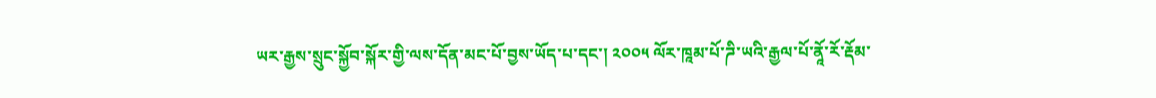ཡར་རྒྱས་སྲུང་སྐྱོབ་སྐོར་གྱི་ལས་དོན་མང་པོ་བྱས་ཡོད་པ་དང་། ༢༠༠༥ ལོར་ཁཱམ་པོ་ཌི་ཡའི་རྒྱལ་པོ་ནཱོ་རོ་རྡོམ་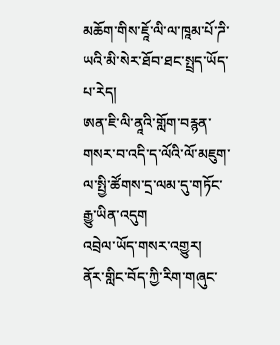མཆོག་གིས་ཇཱོ་ལི་ལ་ཁཱམ་པོ་ཌི་ཡའི་མི་སེར་ཐོབ་ཐང་སྤྲད་ཡོད་པ་རེད།
ཨན་ཇི་ལི་ནཱའི་གློག་བརྙན་གསར་བ་འདི་ད་ལོའི་ལོ་མཇུག་ལ་སྤྱི་ཚོགས་དྲ་ལམ་དུ་གཏོང་རྒྱུ་ཡིན་འདུག
འབྲེལ་ཡོད་གསར་འགྱུར།
ནོར་གླིང་བོད་ཀྱི་རིག་གཞུང་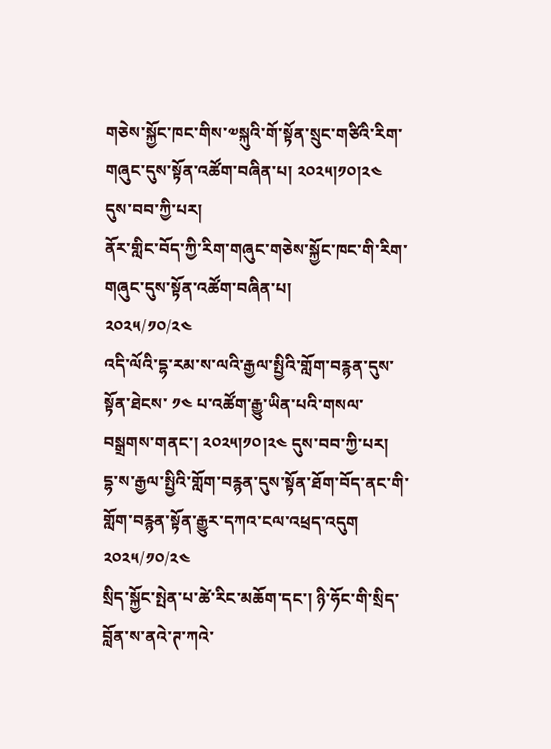གཅེས་སྐྱོང་ཁང་གིས་༧སྐུའི་གོ་སྟོན་སྲུང་གཙིའི་རིག་གཞུང་དུས་སྟོན་འཚོག་བཞིན་པ། ༢༠༢༥།༡༠།༢༤ དུས་བབ་ཀྱི་པར།
ནོར་གླིང་བོད་ཀྱི་རིག་གཞུང་གཅེས་སྐྱོང་ཁང་གི་རིག་གཞུང་དུས་སྟོན་འཚོག་བཞིན་པ།
༢༠༢༥/༡༠/༢༤
འདི་ལོའི་དྷ་རམ་ས་ལའི་རྒྱལ་སྤྱིའི་གློག་བརྙན་དུས་སྟོན་ཐེངས་ ༡༤ པ་འཚོག་རྒྱུ་ཡིན་པའི་གསལ་བསྒྲགས་གནང་། ༢༠༢༥།༡༠།༢༤ དུས་བབ་ཀྱི་པར།
དྷ་ས་རྒྱལ་སྤྱིའི་གློག་བརྙན་དུས་སྟོན་ཐོག་བོད་ནང་གི་གློག་བརྙན་སྟོན་རྒྱུར་དཀའ་ངལ་འཕྲད་འདུག
༢༠༢༥/༡༠/༢༤
སྲིད་སྐྱོང་སྤེན་པ་ཚེ་རིང་མཆོག་དང་། ཉི་ཧོང་གི་སྲིད་བློན་ས་ནའེ་ཊ་ཀའེ་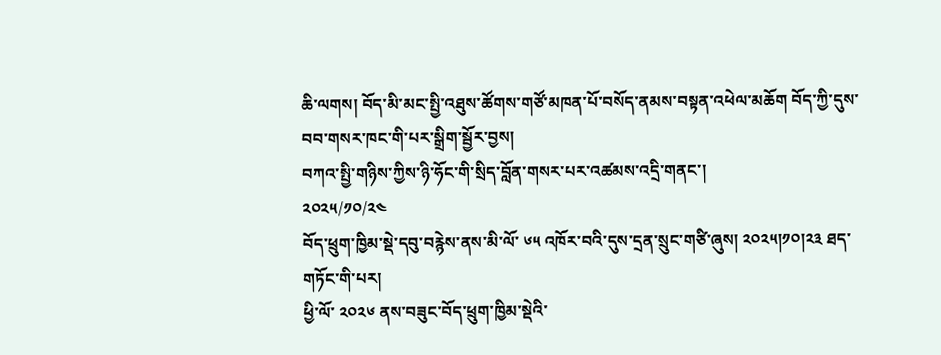ཆི་ལགས། བོད་མི་མང་སྤྱི་འཐུས་ཚོགས་གཙོ་མཁན་པོ་བསོད་ནམས་བསྟན་འཕེལ་མཆོག བོད་ཀྱི་དུས་བབ་གསར་ཁང་གི་པར་སྒྲིག་སྦྱོར་བྱས།
བཀའ་སྤྱི་གཉིས་ཀྱིས་ཉི་ཧོང་གི་སྲིད་བློན་གསར་པར་འཚམས་འདྲི་གནང་།
༢༠༢༥/༡༠/༢༤
བོད་ཕྲུག་ཁྱིམ་སྡེ་དབུ་བརྙེས་ནས་མི་ལོ་ ༦༥ འཁོར་བའི་དུས་དྲན་སྲུང་གཙི་ཞུས། ༢༠༢༥།༡༠།༢༣ ཐད་གཏོང་གི་པར།
ཕྱི་ལོ་ ༢༠༢༦ ནས་བཟུང་བོད་ཕྲུག་ཁྱིམ་སྡེའི་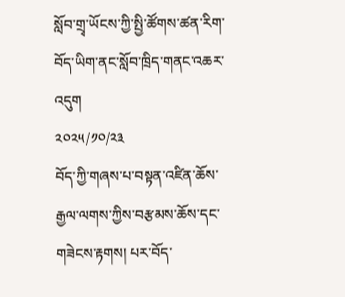སློབ་གྲྭ་ཡོངས་ཀྱི་སྤྱི་ཚོགས་ཚན་རིག་བོད་ཡིག་ནང་སློབ་ཁྲིད་གནང་འཆར་འདུག
༢༠༢༥/༡༠/༢༣
བོད་ཀྱི་གཞས་པ་བསྟན་འཛིན་ཆོས་རྒྱལ་ལགས་ཀྱིས་བརྩམས་ཆོས་དང་གཟེངས་རྟགས། པར་བོད་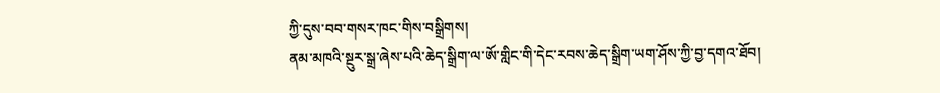ཀྱི་དུས་བབ་གསར་ཁང་གིས་བསྒྲིགས།
ནམ་མཁའི་སྔུར་སྒྲ་ཞེས་པའི་ཆེད་སྒྲིག་ལ་ཨོ་གླིང་གི་དེང་རབས་ཆེད་སྒྲིག་ཡག་ཤོས་ཀྱི་བྱ་དགའ་ཐོབ།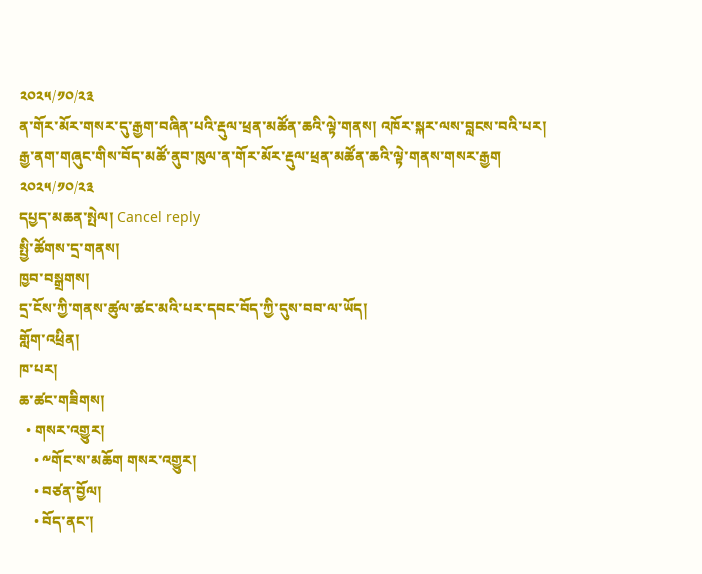༢༠༢༥/༡༠/༢༣
ན་གོར་མོར་གསར་དུ་རྒྱག་བཞིན་པའི་རྡུལ་ཕྲན་མཚོན་ཆའི་ལྟེ་གནས། འཁོར་སྐར་ལས་བླངས་བའི་པར།
རྒྱ་ནག་གཞུང་གིས་བོད་མཚོ་ནུབ་ཁུལ་ན་གོར་མོར་རྡུལ་ཕྲན་མཚོན་ཆའི་ལྟེ་གནས་གསར་རྒྱག
༢༠༢༥/༡༠/༢༣
དཔྱད་མཆན་སྤེལ། Cancel reply
སྤྱི་ཚོགས་དྲ་གནས།
ཁྱབ་བསྒྲགས།
དྲ་ངོས་ཀྱི་གནས་ཚུལ་ཚང་མའི་པར་དབང་བོད་ཀྱི་དུས་བབ་ལ་ཡོད།
གློག་འཕྲིན།
ཁ་པར།
ཆ་ཚང་གཟིགས།
  • གསར་འགྱུར།
    • ༸གོང་ས་མཆོག གསར་འགྱུར།
    • བཙན་བྱོལ།
    • བོད་ནང་།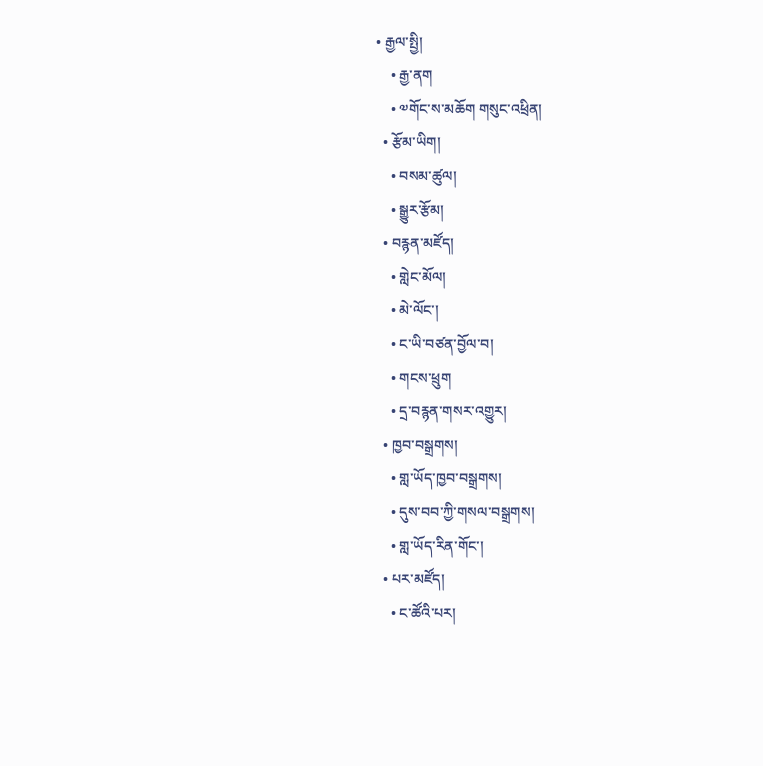• རྒྱལ་སྤྱི།
    • རྒྱ་ནག
    • ༧གོང་ས་མཆོག གསུང་འཕྲིན།
  • རྩོམ་ཡིག།
    • བསམ་ཚུལ།
    • སྒྱུར་རྩོམ།
  • བརྙན་མཛོད།
    • གླེང་མོལ།
    • མེ་ལོང་།
    • ང་ཡི་བཙན་བྱོལ་བ།
    • གངས་ཕྲུག
    • དྲ་བརྙན་གསར་འགྱུར།
  • ཁྱབ་བསྒྲགས།
    • གླ་ཡོད་ཁྱབ་བསྒྲགས།
    • དུས་བབ་ཀྱི་གསལ་བསྒྲགས།
    • གླ་ཡོད་རིན་གོང་།
  • པར་མཛོད།
    • ང་ཚོའི་པར།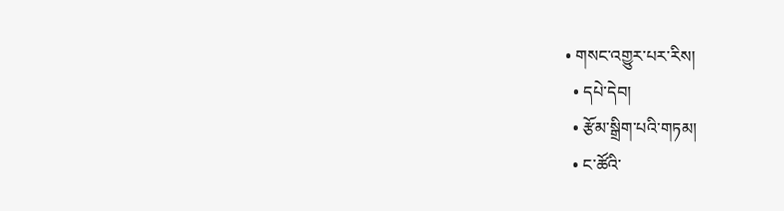• གསང་འགྱུར་པར་རིས།
  • དཔེ་དེབ།
  • རྩོམ་སྒྲིག་པའི་གཏམ།
  • ང་ཚོའི་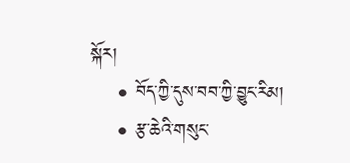སྐོར།
    • བོད་ཀྱི་དུས་བབ་ཀྱི་བྱུང་རིམ།
    • རྩ་ཆེའི་གསུང་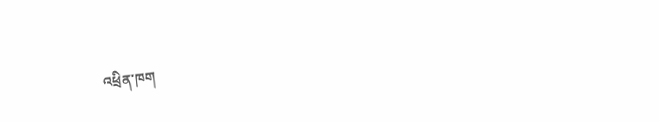འཕྲིན་ཁག